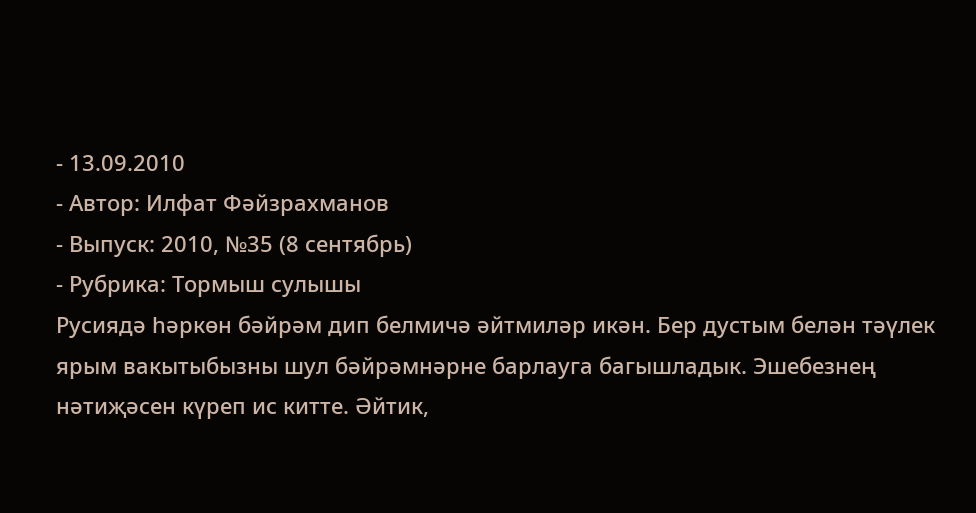- 13.09.2010
- Автор: Илфат Фәйзрахманов
- Выпуск: 2010, №35 (8 сентябрь)
- Рубрика: Тормыш сулышы
Русиядә һәркөн бәйрәм дип белмичә әйтмиләр икән. Бер дустым белән тәүлек ярым вакытыбызны шул бәйрәмнәрне барлауга багышладык. Эшебезнең нәтиҗәсен күреп ис китте. Әйтик,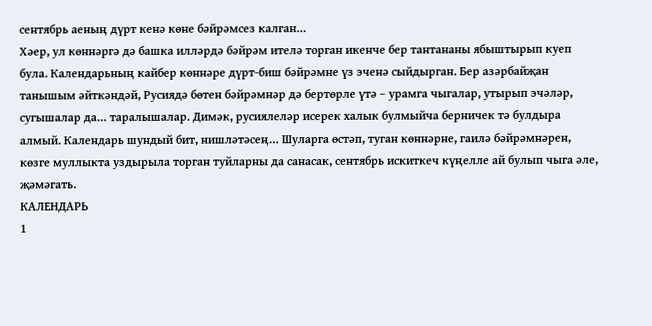сентябрь аеның дүрт кенә көне бәйрәмсез калган…
Хәер, ул көннәргә дә башка илләрдә бәйрәм ителә торган икенче бер тантананы ябыштырып куеп була. Календарьның кайбер көннәре дүрт-биш бәйрәмне үз эченә сыйдырган. Бер азәрбайҗан танышым әйткәндәй, Русиядә бөтен бәйрәмнәр дә бертөрле үтә – урамга чыгалар, утырып эчәләр, сугышалар да… таралышалар. Димәк, русиялеләр исерек халык булмыйча берничек тә булдыра алмый. Календарь шундый бит, нишләтәсең… Шуларга өстәп, туган көннәрне, гаилә бәйрәмнәрен, көзге муллыкта уздырыла торган туйларны да санасак, сентябрь искиткеч күңелле ай булып чыга әле, җәмәгать.
КАЛЕНДАРЬ
1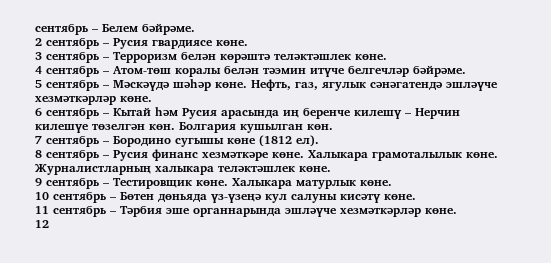сентябрь – Белем бәйрәме.
2 сентябрь – Русия гвардиясе көне.
3 сентябрь – Терроризм белән көрәштә теләктәшлек көне.
4 сентябрь – Атом-төш коралы белән тәэмин итүче белгечләр бәйрәме.
5 сентябрь – Мәскәүдә шәһәр көне. Нефть, газ, ягулык сәнәгатендә эшләүче хезмәткәрләр көне.
6 сентябрь – Кытай һәм Русия арасында иң беренче килешү – Нерчин килешүе төзелгән көн. Болгария кушылган көн.
7 сентябрь – Бородино сугышы көне (1812 ел).
8 сентябрь – Русия финанс хезмәткәре көне. Халыкара грамоталылык көне. Журналистларның халыкара теләктәшлек көне.
9 сентябрь – Тестировщик көне. Халыкара матурлык көне.
10 сентябрь – Бөтен дөньяда үз-үзеңә кул салуны кисәтү көне.
11 сентябрь – Тәрбия эше органнарында эшләүче хезмәткәрләр көне.
12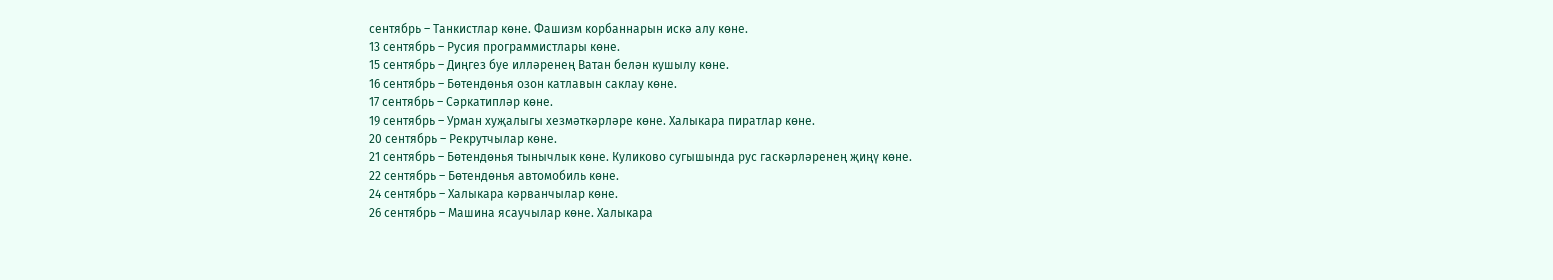сентябрь – Танкистлар көне. Фашизм корбаннарын искә алу көне.
13 сентябрь – Русия программистлары көне.
15 сентябрь – Диңгез буе илләренең Ватан белән кушылу көне.
16 сентябрь – Бөтендөнья озон катлавын саклау көне.
17 сентябрь – Сәркатипләр көне.
19 сентябрь – Урман хуҗалыгы хезмәткәрләре көне. Халыкара пиратлар көне.
20 сентябрь – Рекрутчылар көне.
21 сентябрь – Бөтендөнья тынычлык көне. Куликово сугышында рус гаскәрләренең җиңү көне.
22 сентябрь – Бөтендөнья автомобиль көне.
24 сентябрь – Халыкара кәрванчылар көне.
26 сентябрь – Машина ясаучылар көне. Халыкара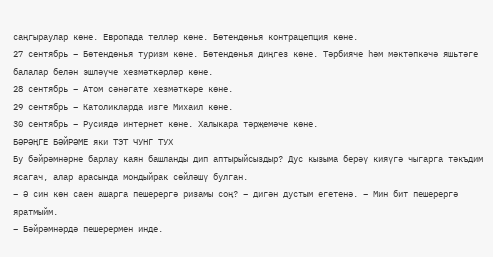саңгыраулар көне. Европада телләр көне. Бөтендөнья контрацепция көне.
27 сентябрь – Бөтендөнья туризм көне. Бөтендөнья диңгез көне. Тәрбияче һәм мәктәпкәчә яшьтәге балалар белән эшләүче хезмәткәрләр көне.
28 сентябрь – Атом сәнәгате хезмәткәре көне.
29 сентябрь – Католикларда изге Михаил көне.
30 сентябрь – Русиядә интернет көне. Халыкара тәрҗемәче көне.
БӘРӘҢГЕ БӘЙРӘМЕ яки ТЭТ ЧУНГ ТУХ
Бу бәйрәмнәрне барлау каян башланды дип аптырыйсыздыр? Дус кызыма берәү кияүгә чыгарга тәкъдим ясагач, алар арасында мондыйрак сөйләшү булган.
– Ә син көн саен ашарга пешерергә ризамы соң? – дигән дустым егетенә. – Мин бит пешерергә яратмыйм.
– Бәйрәмнәрдә пешерермен инде.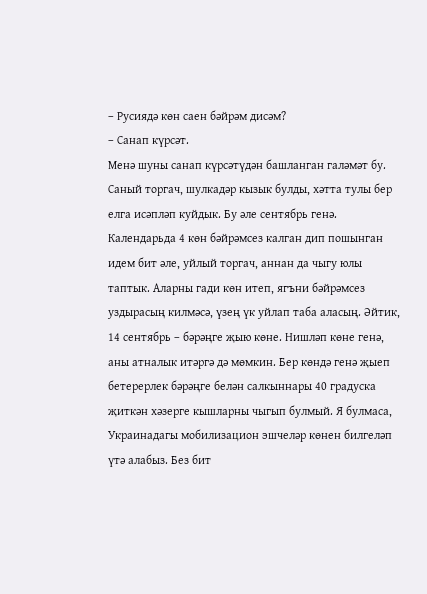– Русиядә көн саен бәйрәм дисәм?
– Санап күрсәт.
Менә шуны санап күрсәтүдән башланган галәмәт бу. Саный торгач, шулкадәр кызык булды, хәтта тулы бер елга исәпләп куйдык. Бу әле сентябрь генә.
Календарьда 4 көн бәйрәмсез калган дип пошынган идем бит әле, уйлый торгач, аннан да чыгу юлы таптык. Аларны гади көн итеп, ягъни бәйрәмсез уздырасың килмәсә, үзең үк уйлап таба аласың. Әйтик, 14 сентябрь – бәрәңге җыю көне. Нишләп көне генә, аны атналык итәргә дә мөмкин. Бер көндә генә җыеп бетерерлек бәрәңге белән салкыннары 40 градуска җиткән хәзерге кышларны чыгып булмый. Я булмаса, Украинадагы мобилизацион эшчеләр көнен билгеләп үтә алабыз. Без бит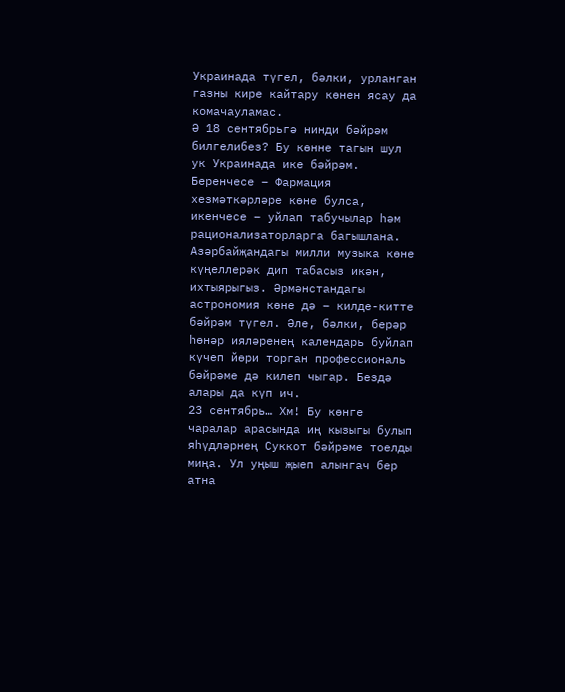Украинада түгел, бәлки, урланган газны кире кайтару көнен ясау да комачауламас.
Ә 18 сентябрьгә нинди бәйрәм билгелибез? Бу көнне тагын шул ук Украинада ике бәйрәм. Беренчесе – Фармация хезмәткәрләре көне булса, икенчесе – уйлап табучылар һәм рационализаторларга багышлана. Азәрбайҗандагы милли музыка көне күңеллерәк дип табасыз икән, ихтыярыгыз. Әрмәнстандагы астрономия көне дә – килде-китте бәйрәм түгел. Әле, бәлки, берәр һөнәр ияләренең календарь буйлап күчеп йөри торган профессиональ бәйрәме дә килеп чыгар. Бездә алары да күп ич.
23 сентябрь… Хм! Бу көнге чаралар арасында иң кызыгы булып яһүдләрнең Суккот бәйрәме тоелды миңа. Ул уңыш җыеп алынгач бер атна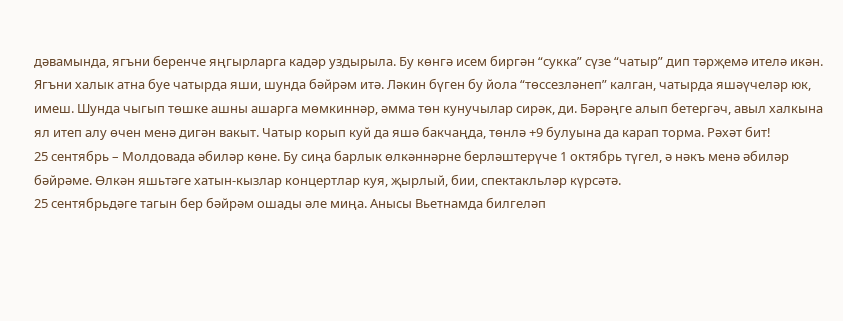дәвамында, ягъни беренче яңгырларга кадәр уздырыла. Бу көнгә исем биргән “сукка” сүзе “чатыр” дип тәрҗемә ителә икән. Ягъни халык атна буе чатырда яши, шунда бәйрәм итә. Ләкин бүген бу йола “төссезләнеп” калган, чатырда яшәүчеләр юк, имеш. Шунда чыгып төшке ашны ашарга мөмкиннәр, әмма төн кунучылар сирәк, ди. Бәрәңге алып бетергәч, авыл халкына ял итеп алу өчен менә дигән вакыт. Чатыр корып куй да яшә бакчаңда, төнлә +9 булуына да карап торма. Рәхәт бит!
25 сентябрь – Молдовада әбиләр көне. Бу сиңа барлык өлкәннәрне берләштерүче 1 октябрь түгел, ә нәкъ менә әбиләр бәйрәме. Өлкән яшьтәге хатын-кызлар концертлар куя, җырлый, бии, спектакльләр күрсәтә.
25 сентябрьдәге тагын бер бәйрәм ошады әле миңа. Анысы Вьетнамда билгеләп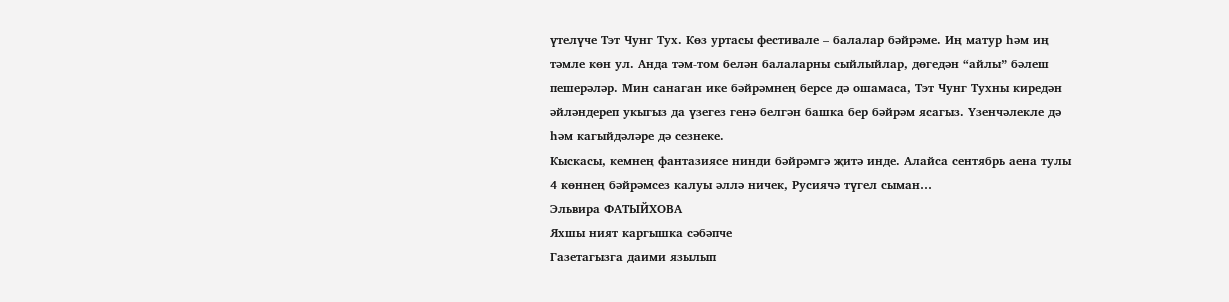үтелүче Тэт Чунг Тух. Көз уртасы фестивале – балалар бәйрәме. Иң матур һәм иң тәмле көн ул. Анда тәм-том белән балаларны сыйлыйлар, дөгедән “айлы” бәлеш пешерәләр. Мин санаган ике бәйрәмнең берсе дә ошамаса, Тэт Чунг Тухны киредән әйләндереп укыгыз да үзегез генә белгән башка бер бәйрәм ясагыз. Үзенчәлекле дә һәм кагыйдәләре дә сезнеке.
Кыскасы, кемнең фантазиясе нинди бәйрәмгә җитә инде. Алайса сентябрь аена тулы 4 көннең бәйрәмсез калуы әллә ничек, Русиячә түгел сыман…
Эльвира ФАТЫЙХОВА
Яхшы ният каргышка сәбәпче
Газетагызга даими язылып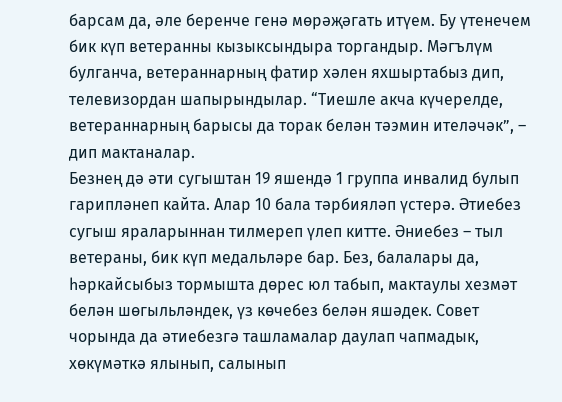барсам да, әле беренче генә мөрәҗәгать итүем. Бу үтенечем бик күп ветеранны кызыксындыра торгандыр. Мәгълүм булганча, ветераннарның фатир хәлен яхшыртабыз дип, телевизордан шапырындылар. “Тиешле акча күчерелде, ветераннарның барысы да торак белән тәэмин ителәчәк”, – дип мактаналар.
Безнең дә әти сугыштан 19 яшендә 1 группа инвалид булып гарипләнеп кайта. Алар 10 бала тәрбияләп үстерә. Әтиебез сугыш яраларыннан тилмереп үлеп китте. Әниебез – тыл ветераны, бик күп медальләре бар. Без, балалары да, һәркайсыбыз тормышта дөрес юл табып, мактаулы хезмәт белән шөгыльләндек, үз көчебез белән яшәдек. Совет чорында да әтиебезгә ташламалар даулап чапмадык, хөкүмәткә ялынып, салынып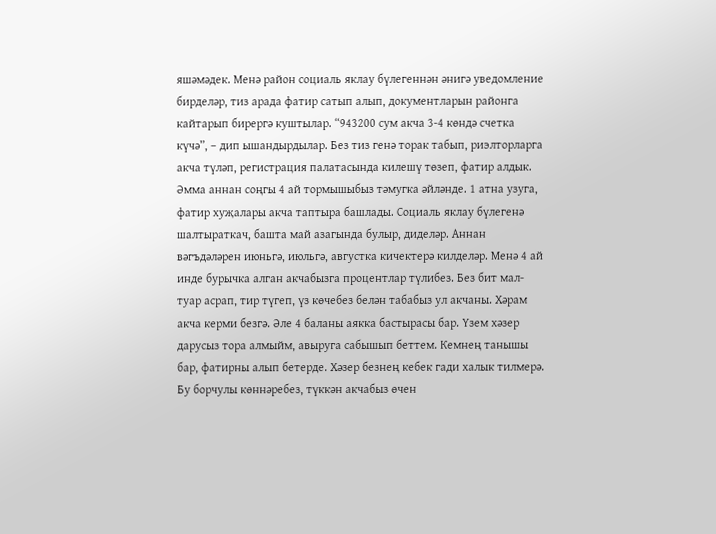яшәмәдек. Менә район социаль яклау бүлегеннән әнигә уведомление бирделәр, тиз арада фатир сатып алып, документларын районга кайтарып бирергә куштылар. “943200 сум акча 3-4 көндә счетка күчә”, – дип ышандырдылар. Без тиз генә торак табып, риэлторларга акча түләп, регистрация палатасында килешү төзеп, фатир алдык. Әмма аннан соңгы 4 ай тормышыбыз тәмугка әйләнде. 1 атна узуга, фатир хуҗалары акча таптыра башлады. Социаль яклау бүлегенә шалтыраткач, башта май азагында булыр, диделәр. Аннан вәгъдәләрен июньгә, июльгә, августка кичектерә килделәр. Менә 4 ай инде бурычка алган акчабызга процентлар түлибез. Без бит мал-туар асрап, тир түгеп, үз көчебез белән табабыз ул акчаны. Хәрам акча керми безгә. Әле 4 баланы аякка бастырасы бар. Үзем хәзер дарусыз тора алмыйм, авыруга сабышып беттем. Кемнең танышы бар, фатирны алып бетерде. Хәзер безнең кебек гади халык тилмерә. Бу борчулы көннәребез, түккән акчабыз өчен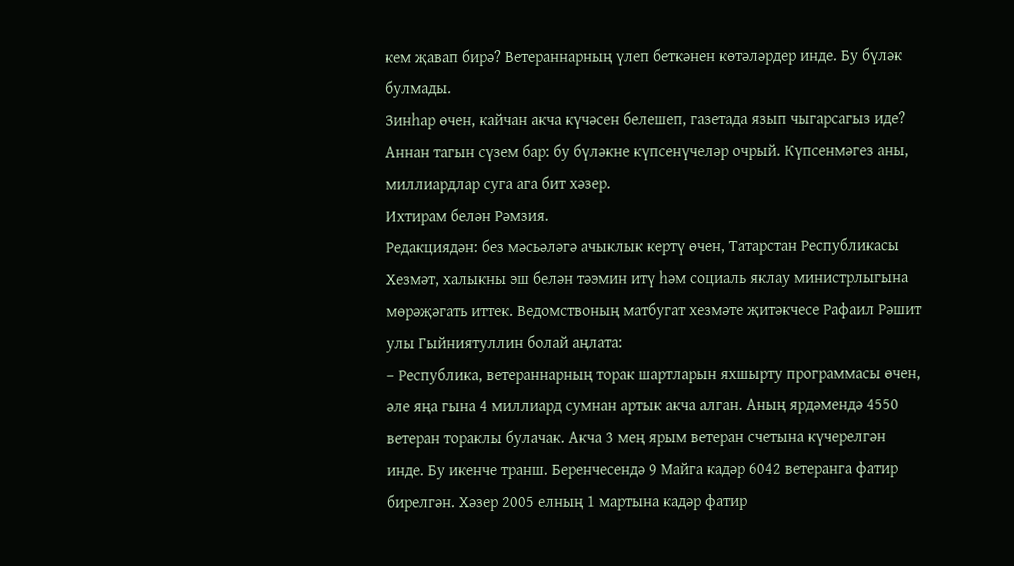кем җавап бирә? Ветераннарның үлеп беткәнен көтәләрдер инде. Бу бүләк булмады.
Зинһар өчен, кайчан акча күчәсен белешеп, газетада язып чыгарсагыз иде? Аннан тагын сүзем бар: бу бүләкне күпсенүчеләр очрый. Күпсенмәгез аны, миллиардлар суга ага бит хәзер.
Ихтирам белән Рәмзия.
Редакциядән: без мәсьәләгә ачыклык кертү өчен, Татарстан Республикасы Хезмәт, халыкны эш белән тәэмин итү һәм социаль яклау министрлыгына мөрәҗәгать иттек. Ведомствоның матбугат хезмәте җитәкчесе Рафаил Рәшит улы Гыйниятуллин болай аңлата:
– Республика, ветераннарның торак шартларын яхшырту программасы өчен, әле яңа гына 4 миллиард сумнан артык акча алган. Аның ярдәмендә 4550 ветеран тораклы булачак. Акча 3 мең ярым ветеран счетына күчерелгән инде. Бу икенче транш. Беренчесендә 9 Майга кадәр 6042 ветеранга фатир бирелгән. Хәзер 2005 елның 1 мартына кадәр фатир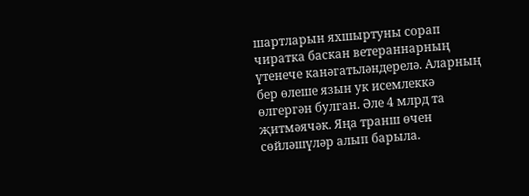шартларын яхшыртуны сорап чиратка баскан ветераннарның үтенече канәгатьләндерелә. Аларның бер өлеше язын ук исемлеккә өлгергән булган. Әле 4 млрд та җитмәячәк. Яңа транш өчен сөйләшүләр алып барыла.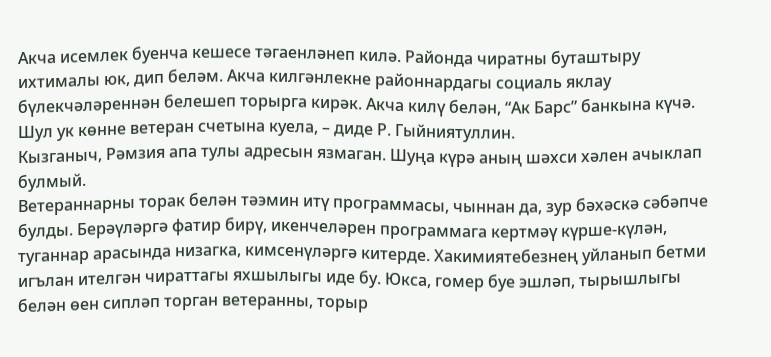Акча исемлек буенча кешесе тәгаенләнеп килә. Районда чиратны буташтыру ихтималы юк, дип беләм. Акча килгәнлекне районнардагы социаль яклау бүлекчәләреннән белешеп торырга кирәк. Акча килү белән, “Ак Барс” банкына күчә. Шул ук көнне ветеран счетына куела, – диде Р. Гыйниятуллин.
Кызганыч, Рәмзия апа тулы адресын язмаган. Шуңа күрә аның шәхси хәлен ачыклап булмый.
Ветераннарны торак белән тәэмин итү программасы, чыннан да, зур бәхәскә сәбәпче булды. Берәүләргә фатир бирү, икенчеләрен программага кертмәү күрше-күлән, туганнар арасында низагка, кимсенүләргә китерде. Хакимиятебезнең уйланып бетми игълан ителгән чираттагы яхшылыгы иде бу. Юкса, гомер буе эшләп, тырышлыгы белән өен сипләп торган ветеранны, торыр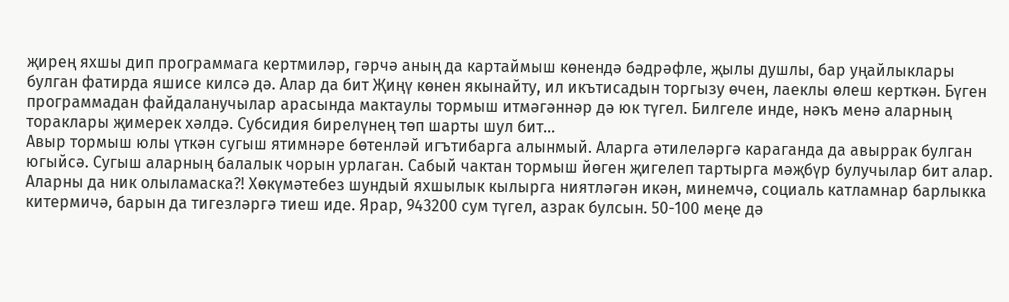җирең яхшы дип программага кертмиләр, гәрчә аның да картаймыш көнендә бәдрәфле, җылы душлы, бар уңайлыклары булган фатирда яшисе килсә дә. Алар да бит Җиңү көнен якынайту, ил икътисадын торгызу өчен, лаеклы өлеш керткән. Бүген программадан файдаланучылар арасында мактаулы тормыш итмәгәннәр дә юк түгел. Билгеле инде, нәкъ менә аларның тораклары җимерек хәлдә. Субсидия бирелүнең төп шарты шул бит…
Авыр тормыш юлы үткән сугыш ятимнәре бөтенләй игътибарга алынмый. Аларга әтилеләргә караганда да авыррак булган югыйсә. Сугыш аларның балалык чорын урлаган. Сабый чактан тормыш йөген җигелеп тартырга мәҗбүр булучылар бит алар. Аларны да ник олыламаска?! Хөкүмәтебез шундый яхшылык кылырга ниятләгән икән, минемчә, социаль катламнар барлыкка китермичә, барын да тигезләргә тиеш иде. Ярар, 943200 сум түгел, азрак булсын. 50-100 меңе дә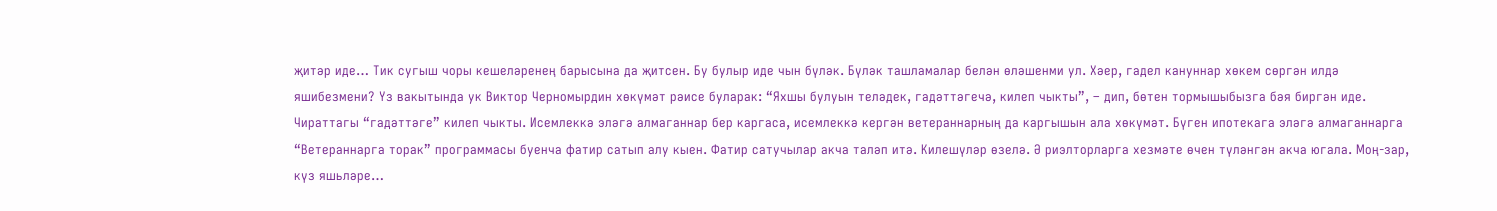җитәр иде… Тик сугыш чоры кешеләренең барысына да җитсен. Бу булыр иде чын бүләк. Бүләк ташламалар белән өләшенми ул. Хәер, гадел кануннар хөкем сөргән илдә яшибезмени? Үз вакытында ук Виктор Черномырдин хөкүмәт рәисе буларак: “Яхшы булуын теләдек, гадәттәгечә, килеп чыкты”, – дип, бөтен тормышыбызга бәя биргән иде. Чираттагы “гадәттәге” килеп чыкты. Исемлеккә эләгә алмаганнар бер каргаса, исемлеккә кергән ветераннарның да каргышын ала хөкүмәт. Бүген ипотекага эләгә алмаганнарга “Ветераннарга торак” программасы буенча фатир сатып алу кыен. Фатир сатучылар акча таләп итә. Килешүләр өзелә. Ә риэлторларга хезмәте өчен түләнгән акча югала. Моң-зар, күз яшьләре…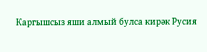Каргышсыз яши алмый булса кирәк Русия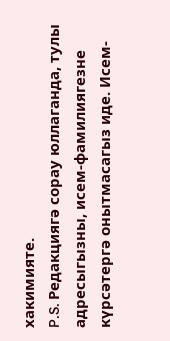хакимияте.
P.S. Редакциягә сорау юллаганда, тулы адресыгызны, исем-фамилиягезне күрсәтергә онытмасагыз иде. Исем-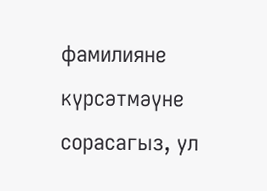фамилияне күрсәтмәүне сорасагыз, ул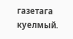газетага куелмый.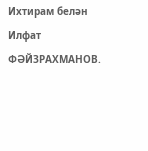Ихтирам белән Илфат ФӘЙЗРАХМАНОВ.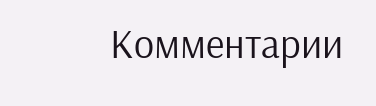Комментарии